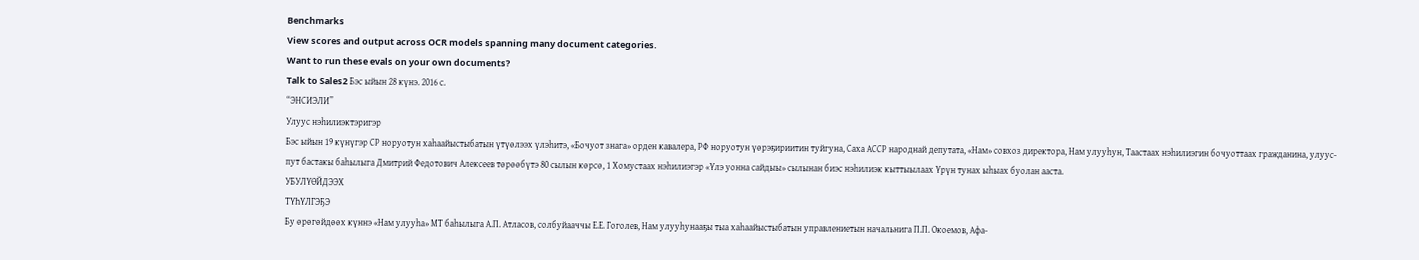Benchmarks
View scores and output across OCR models spanning many document categories.
Want to run these evals on your own documents?
Talk to Sales2 Бэс ыйын 28 күнэ. 2016 с.
“ЭНСИЭЛИ”
Улуус нэһилиэктэригэр
Бэс ыйын 19 күнүгэр СР норуотун хаһаайыстыбатын үтүөлээх үлэһитэ, «Бочуот знага» орден кавалера, РФ норуотун үөрэҕириитин туйгуна, Саха АССР народнай депутата, «Нам» совхоз директора, Нам улууһун, Таастаах нэһилиэгин бочуоттаах гражданина, улуус-пут бастакы баһылыга Дмитрий Федотович Алексеев төрөөбүтэ 80 сылын көрсө, 1 Хомустаах нэһилиэгэр «Үлэ уонна сайдыы» сылынан биэс нэһилиэк кыттыылаах Үрүн тунах ыһыах буолан ааста.
УБУЛҮӨЙДЭЭХ
ТҮҺҮЛГЭҔЭ
Бу өрөгөйдөөх күннэ «Нам улууһа» МТ баһылыга А.П. Атласов, солбуйааччы Е.Е. Гоголев, Нам улууһунааҕы тыа хаһаайыстыбатын управлениетын начальнига П.П. Окоемов, Афа-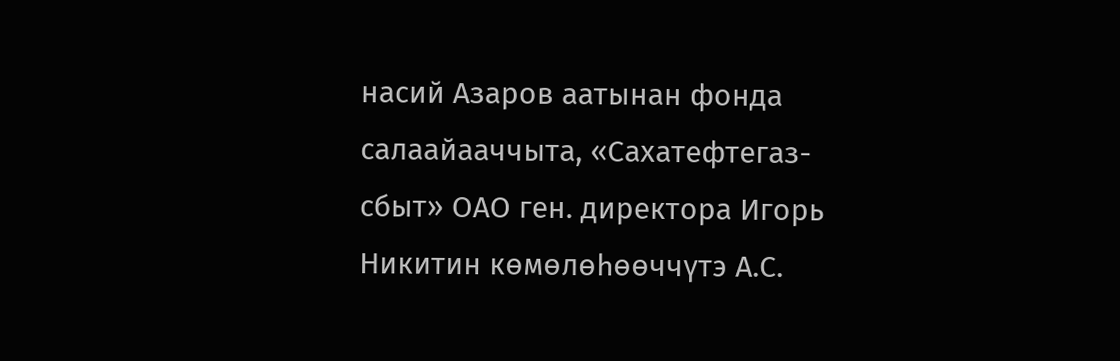насий Азаров аатынан фонда салаайааччыта, «Сахатефтегаз-сбыт» ОАО ген. директора Игорь Никитин көмөлөһөөччүтэ А.С.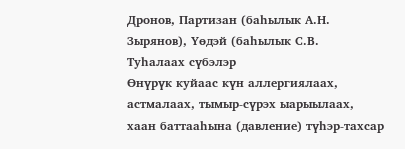Дронов, Партизан (баһылык А.Н. Зырянов), Үөдэй (баһылык С.В.
Туһалаах сүбэлэр
Өнүрүк куйаас күн аллергиялаах, астмалаах, тымыр-сүрэх ыарыылаах, хаан баттааһына (давление) түһэр-тахсар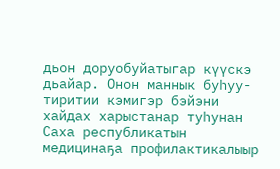дьон доруобуйатыгар күүскэ дьайар. Онон маннык буһуу-тиритии кэмигэр бэйэни хайдах харыстанар туһунан Саха республикатын медицинаҕа профилактикалыыр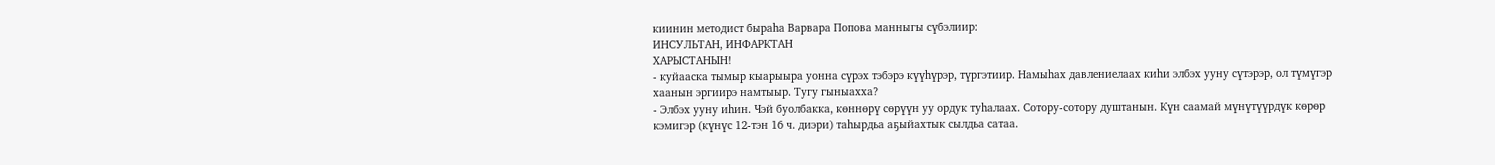киинин методист быраһа Варвара Попова манныгы сүбэлиир:
ИНСУЛЬТАН, ИНФАРКТАН
ХАРЫСТАНЫН!
- куйааска тымыр кыарыыра уонна сүрэх тэбэрэ күүһүрэр, түргэтиир. Намыһах давлениелаах киһи элбэх ууну сүтэрэр, ол түмүгэр хаанын эргиирэ намтыыр. Тугу гыныахха?
- Элбэх ууну иһин. Чэй буолбакка, көннөрү сөрүүн уу ордук туһалаах. Сотору-сотору душтанын. Күн саамай мүнүтүүрдүк көрөр кэмигэр (күнүс 12-тэн 16 ч. диэри) таһырдьа аҕыйахтык сылдьа сатаа.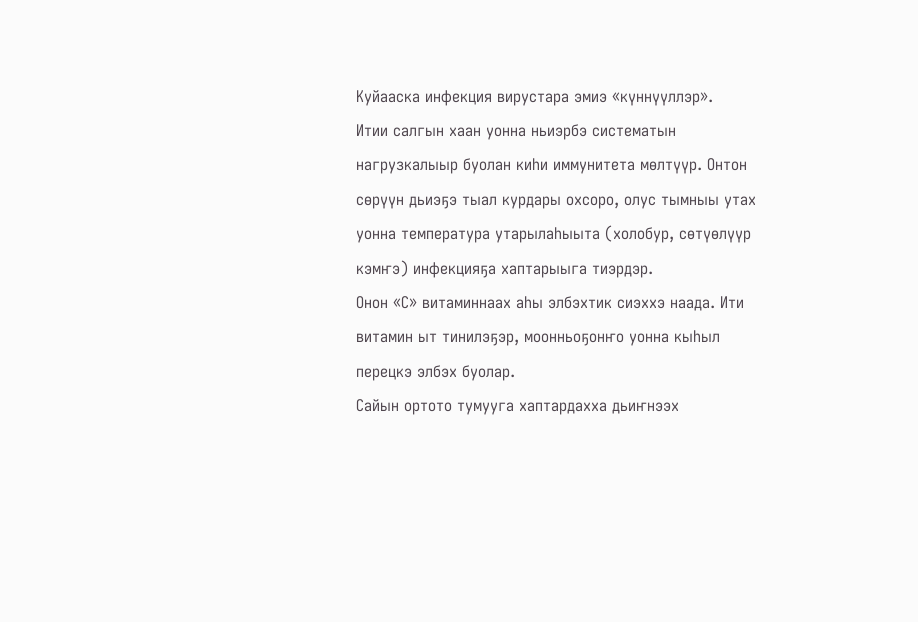Куйааска инфекция вирустара эмиэ «күннүүллэр».
Итии салгын хаан уонна ньиэрбэ систематын нагрузкалыыр буолан киһи иммунитета мөлтүүр. Онтон сөрүүн дьиэҕэ тыал курдары охсоро, олус тымныы утах уонна температура утарылаһыыта (холобур, сөтүөлүүр кэмҥэ) инфекцияҕа хаптарыыга тиэрдэр.
Онон «С» витаминнаах аһы элбэхтик сиэххэ наада. Ити витамин ыт тинилэҕэр, моонньоҕонҥо уонна кыһыл перецкэ элбэх буолар.
Сайын ортото тумууга хаптардахха дьиҥнээх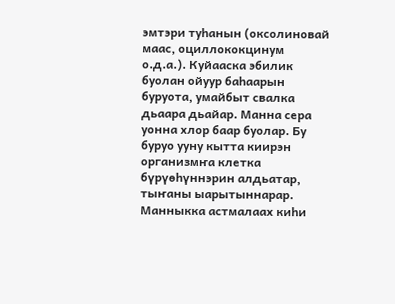эмтэри туһанын (оксолиновай маас, оциллококцинум о.д.а.). Куйааска эбилик буолан ойуур баһаарын буруота, умайбыт свалка дьаара дьайар. Манна сера уонна хлор баар буолар. Бу буруо ууну кытта киирэн организмҥа клетка бүрүөһүннэрин алдьатар, тыҥаны ыарытыннарар. Манныкка астмалаах киһи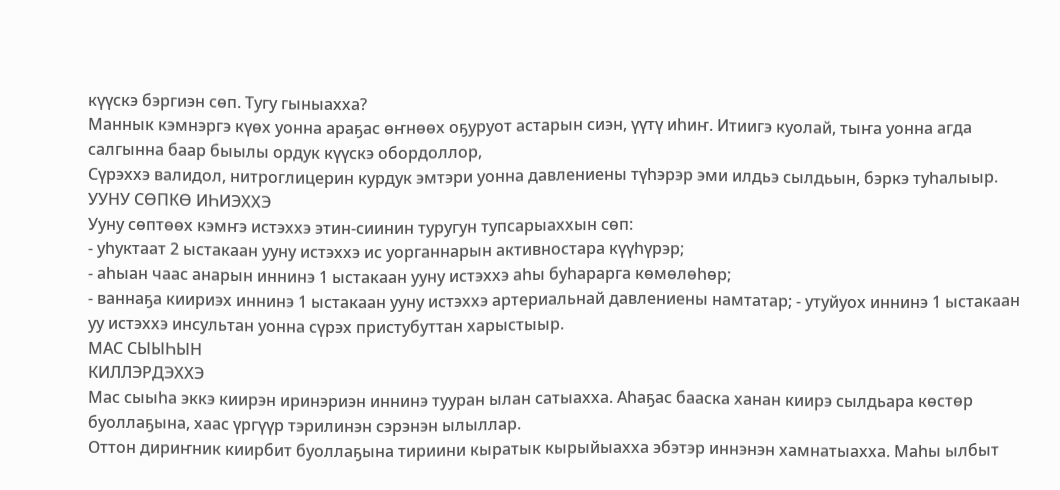күүскэ бэргиэн сөп. Тугу гыныахха?
Маннык кэмнэргэ күөх уонна араҕас өҥнөөх оҕуруот астарын сиэн, үүтү иһиҥ. Итиигэ куолай, тыҥа уонна агда салгынна баар быылы ордук күүскэ обордоллор,
Сүрэххэ валидол, нитроглицерин курдук эмтэри уонна давлениены түһэрэр эми илдьэ сылдьын, бэркэ туһалыыр.
УУНУ СӨПКӨ ИҺИЭХХЭ
Ууну сөптөөх кэмҥэ истэххэ этин-сиинин туругун тупсарыаххын сөп:
- уһуктаат 2 ыстакаан ууну истэххэ ис уорганнарын активностара күүһүрэр;
- аһыан чаас анарын иннинэ 1 ыстакаан ууну истэххэ аһы буһарарга көмөлөһөр;
- ваннаҕа киириэх иннинэ 1 ыстакаан ууну истэххэ артериальнай давлениены намтатар; - утуйуох иннинэ 1 ыстакаан уу истэххэ инсультан уонна сүрэх пристубуттан харыстыыр.
МАС СЫЫҺЫН
КИЛЛЭРДЭХХЭ
Мас сыыһа эккэ киирэн иринэриэн иннинэ тууран ылан сатыахха. Аһаҕас бааска ханан киирэ сылдьара көстөр буоллаҕына, хаас үргүүр тэрилинэн сэрэнэн ылыллар.
Оттон дириҥник киирбит буоллаҕына тириини кыратык кырыйыахха эбэтэр иннэнэн хамнатыахха. Маһы ылбыт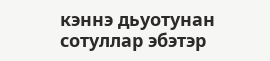кэннэ дьуотунан сотуллар эбэтэр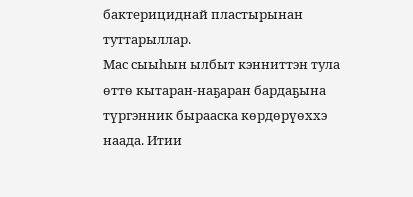бактерициднай пластырынан туттарыллар.
Мас сыыһын ылбыт кэнниттэн тула өттө кытаран-наҕаран бардаҕына түргэнник бырааска көрдөрүөххэ наада. Итии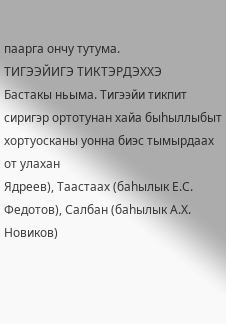паарга ончу тутума.
ТИГЭЭЙИГЭ ТИКТЭРДЭХХЭ
Бастакы ньыма. Тигээйи тикпит сиригэр ортотунан хайа быһыллыбыт хортуосканы уонна биэс тымырдаах от улахан
Ядреев), Таастаах (баһылык Е.С. Федотов), Салбан (баһылык А.Х. Новиков)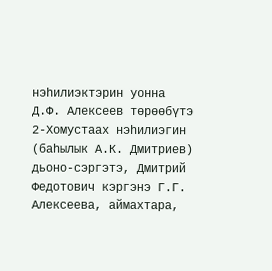нэһилиэктэрин уонна Д.Ф. Алексеев төрөөбүтэ 2-Хомустаах нэһилиэгин (баһылык А.К. Дмитриев) дьоно-сэргэтэ, Дмитрий Федотович кэргэнэ Г.Г. Алексеева, аймахтара,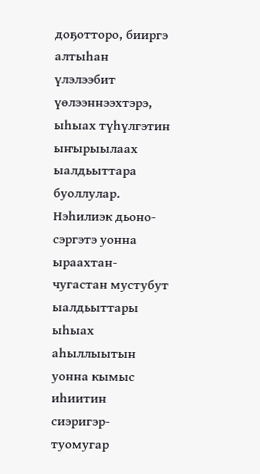доҕотторо, бииргэ алтыһан үлэлээбит үөлээннээхтэрэ, ыһыах түһүлгэтин ыҥырыылаах ыалдьыттара буоллулар.
Нэһилиэк дьоно-сэргэтэ уонна ыраахтан-чугастан мустубут ыалдьыттары ыһыах аһыллыытын уонна кымыс иһиитин сиэригэр-туомугар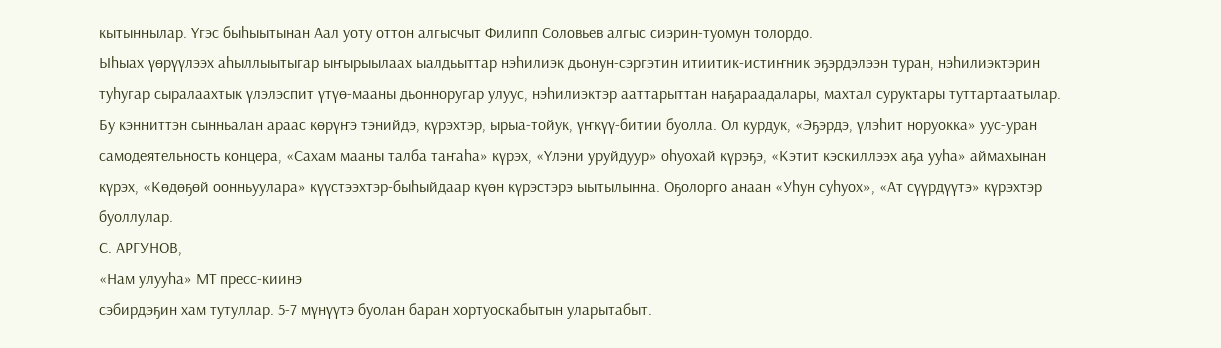кытыннылар. Үгэс быһыытынан Аал уоту оттон алгысчыт Филипп Соловьев алгыс сиэрин-туомун толордо.
Ыһыах үөрүүлээх аһыллыытыгар ыҥырыылаах ыалдьыттар нэһилиэк дьонун-сэргэтин итиитик-истиҥник эҕэрдэлээн туран, нэһилиэктэрин туһугар сыралаахтык үлэлэспит үтүө-мааны дьонноругар улуус, нэһилиэктэр ааттарыттан наҕараадалары, махтал суруктары туттартаатылар.
Бу кэнниттэн сынньалан араас көрүҥэ тэнийдэ, күрэхтэр, ырыа-тойук, үҥкүү-битии буолла. Ол курдук, «Эҕэрдэ, үлэһит норуокка» уус-уран самодеятельность концера, «Сахам мааны талба таҥаһа» күрэх, «Үлэни уруйдуур» оһуохай күрэҕэ, «Кэтит кэскиллээх аҕа ууһа» аймахынан күрэх, «Көдөҕөй оонньуулара» күүстээхтэр-быһыйдаар күөн күрэстэрэ ыытылынна. Оҕолорго анаан «Уһун суһуох», «Ат сүүрдүүтэ» күрэхтэр буоллулар.
С. АРГУНОВ,
«Нам улууһа» МТ пресс-киинэ
сэбирдэҕин хам тутуллар. 5-7 мүнүүтэ буолан баран хортуоскабытын уларытабыт.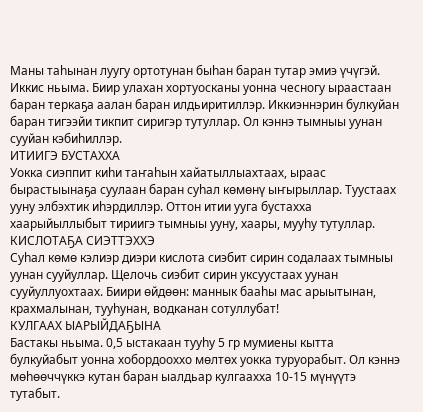Маны таһынан луугу ортотунан быһан баран тутар эмиэ үчүгэй.
Иккис ньыма. Биир улахан хортуосканы уонна чесногу ыраастаан баран теркаҕа аалан баран илдьиритиллэр. Иккиэннэрин булкуйан баран тигээйи тикпит сиригэр тутуллар. Ол кэннэ тымныы уунан сууйан кэбиһиллэр.
ИТИИГЭ БУСТАХХА
Уокка сиэппит киһи таҥаһын хайатыллыахтаах, ыраас бырастыынаҕа суулаан баран суһал көмөнү ыҥырыллар. Туустаах ууну элбэхтик иһэрдиллэр. Оттон итии ууга бустахха хаарыйыллыбыт тириигэ тымныы ууну, хаары, мууһу тутуллар.
КИСЛОТАҔА СИЭТТЭХХЭ
Суһал көмө кэлиэр диэри кислота сиэбит сирин содалаах тымныы уунан сууйуллар. Щелочь сиэбит сирин уксуустаах уунан сууйуллуохтаах. Биири өйдөөн: маннык бааһы мас арыытынан, крахмалынан, тууһунан, водканан сотуллубат!
КУЛГААХ ЫАРЫЙДАҔЫНА
Бастакы ньыма. 0,5 ыстакаан тууһу 5 гр мумиены кытта булкуйабыт уонна хобордооххо мөлтөх уокка туруорабыт. Ол кэннэ мөһөөччүккэ кутан баран ыалдьар кулгаахха 10-15 мүнүүтэ тутабыт.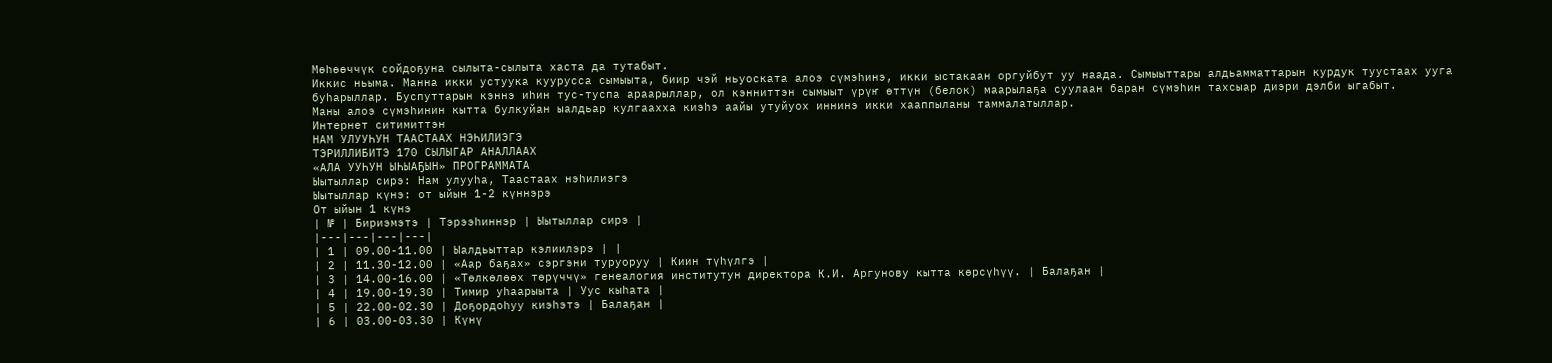Мөһөөччүк сойдоҕуна сылыта-сылыта хаста да тутабыт.
Иккис ньыма. Манна икки устуука куурусса сымыыта, биир чэй ньуоската алоэ сүмэһинэ, икки ыстакаан оргуйбут уу наада. Сымыыттары алдьамматтарын курдук туустаах ууга буһарыллар. Буспуттарын кэннэ иһин тус-туспа араарыллар, ол кэнниттэн сымыыт үрүҥ өттүн (белок) маарылаҕа суулаан баран сүмэһин тахсыар диэри дэлби ыгабыт.
Маны алоэ сүмэһинин кытта булкуйан ыалдьар кулгаахха киэһэ аайы утуйуох иннинэ икки хааппыланы таммалатыллар.
Интернет ситимиттэн
НАМ УЛУУҺУН ТААСТААХ НЭҺИЛИЭГЭ
ТЭРИЛЛИБИТЭ 170 СЫЛЫГАР АНАЛЛААХ
«АЛА УУҺУН ЫҺЫАҔЫН» ПРОГРАММАТА
Ыытыллар сирэ: Нам улууһа, Таастаах нэһилиэгэ
Ыытыллар күнэ: от ыйын 1-2 күннэрэ
От ыйын 1 күнэ
| № | Бириэмэтэ | Тэрээһиннэр | Ыытыллар сирэ |
|---|---|---|---|
| 1 | 09.00-11.00 | Ыалдьыттар кэлиилэрэ | |
| 2 | 11.30-12.00 | «Аар баҕах» сэргэни туруоруу | Киин түһүлгэ |
| 3 | 14.00-16.00 | «Төлкөлөөх төрүччү» генеалогия институтун директора К.И. Аргунову кытта көрсүһүү. | Балаҕан |
| 4 | 19.00-19.30 | Тимир уһаарыыта | Уус кыһата |
| 5 | 22.00-02.30 | Доҕордоһуу киэһэтэ | Балаҕан |
| 6 | 03.00-03.30 | Күнү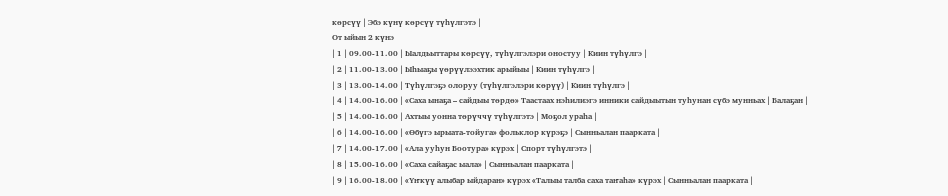көрсүү | Эбэ күнү көрсүү түһүлгэтэ |
От ыйын 2 күнэ
| 1 | 09.00-11.00 | Ыалдьыттары көрсүү, түһүлгэлэри оностуу | Киин түһүлгэ |
| 2 | 11.00-13.00 | Ыһыаҕы үөрүүлээхтик арыйыы | Киин түһүлгэ |
| 3 | 13.00-14.00 | Түһүлгэҕэ олоруу (түһүлгэлэри көрүү) | Киин түһүлгэ |
| 4 | 14.00-16.00 | «Саха ынаҕа – сайдыы төрдө» Таастаах нэһилиэгэ инники сайдыытын туһунан сүбэ мунньах | Балаҕан |
| 5 | 14.00-16.00 | Ахтыы уонна төрүччү түһүлгэтэ | Моҕол ураһа |
| 6 | 14.00-16.00 | «Өбүгэ ырыата-тойуга» фольклор күрэҕэ | Сынньалан паарката |
| 7 | 14.00-17.00 | «Ала ууһун Боотура» күрэх | Спорт түһүлгэтэ |
| 8 | 15.00-16.00 | «Саха сайаҕас ыала» | Сынньалан паарката |
| 9 | 16.00-18.00 | «Үҥкүү алыбар ыйдаран» күрэх «Талыы талба саха таҥаһа» күрэх | Сынньалан паарката |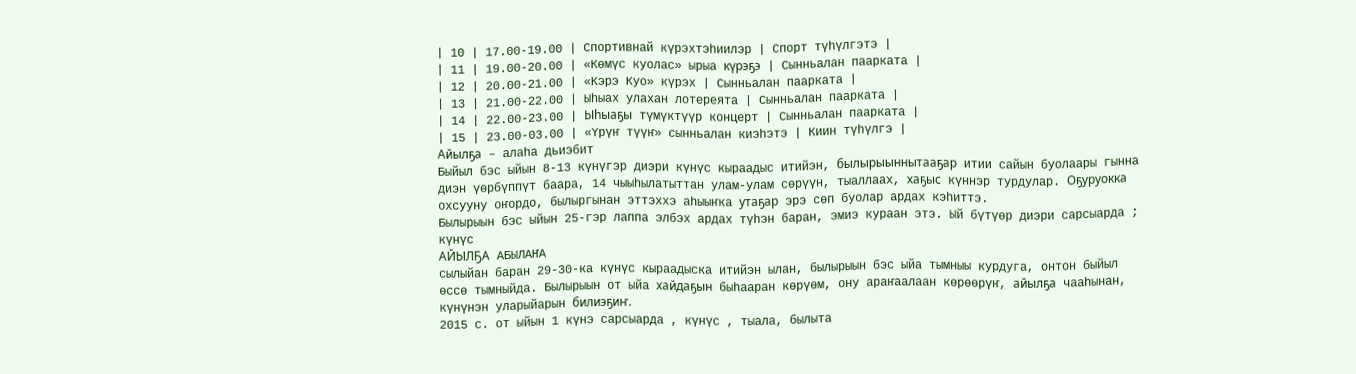| 10 | 17.00-19.00 | Спортивнай күрэхтэһиилэр | Спорт түһүлгэтэ |
| 11 | 19.00-20.00 | «Көмүс куолас» ырыа күрэҕэ | Сынньалан паарката |
| 12 | 20.00-21.00 | «Кэрэ Куо» күрэх | Сынньалан паарката |
| 13 | 21.00-22.00 | Ыһыах улахан лотереята | Сынньалан паарката |
| 14 | 22.00-23.00 | Ыһыаҕы түмүктүүр концерт | Сынньалан паарката |
| 15 | 23.00-03.00 | «Үрүҥ түүҥ» сынньалан киэһэтэ | Киин түһүлгэ |
Айылҕа – алаһа дьиэбит
Быйыл бэс ыйын 8-13 күнүгэр диэри күнүс кыраадыс итийэн, былырыыннытааҕар итии сайын буолаары гынна диэн үөрбүппүт баара, 14 чыыһылатыттан улам-улам сөрүүн, тыаллаах, хаҕыс күннэр турдулар. Оҕуруокка охсууну оҥордо, былыргынан эттэххэ аһыыҥка утаҕар эрэ сөп буолар ардах кэһиттэ.
Былырыын бэс ыйын 25-гэр лаппа элбэх ардах түһэн баран, эмиэ кураан этэ. Ый бүтүөр диэри сарсыарда ; күнүс
АЙЫЛҔА АБЫЛАҤА
сылыйан баран 29-30-ка күнүс кыраадыска итийэн ылан, былырыын бэс ыйа тымныы курдуга, онтон быйыл өссө тымныйда. Былырыын от ыйа хайдаҕын быһааран көрүөм, ону араҥаалаан көрөөрүҥ, айылҕа чааһынан, күнүнэн уларыйарын билиэҕиҥ.
2015 с. от ыйын 1 күнэ сарсыарда , күнүс , тыала, былыта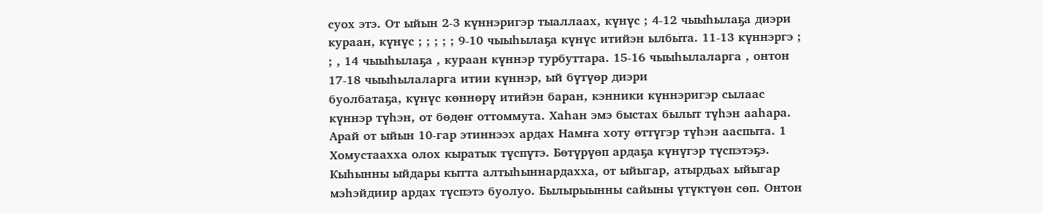суох этэ. От ыйын 2-3 күннэригэр тыаллаах, күнүс ; 4-12 чыыһылаҕа диэри кураан, күнүс ; ; ; ; ; 9-10 чыыһылаҕа күнүс итийэн ылбыта. 11-13 күннэргэ ; ; , 14 чыыһылаҕа , кураан күннэр турбуттара. 15-16 чыыһылаларга , онтон 17-18 чыыһылаларга итии күннэр, ый бүтүөр диэри
буолбатаҕа, күнүс көннөрү итийэн баран, кэнники күннэригэр сылаас күннэр түһэн, от бөдөҥ оттоммута. Хаһан эмэ быстах былыт түһэн ааһара.
Арай от ыйын 10-гар этиннээх ардах Намҥа хоту өттүгэр түһэн ааспыта. 1 Хомустаахха олох кыратык түспүтэ. Бөтүрүөп ардаҕа күнүгэр түспэтэҕэ. Кыһынны ыйдары кытта алтыһыннардахха, от ыйыгар, атырдьах ыйыгар мэһэйдиир ардах түспэтэ буолуо. Былырыынны сайыны үтүктүөн сөп. Онтон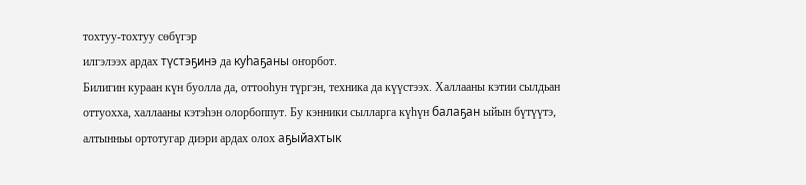тохтуу-тохтуу сөбүгэр
илгэлээх ардах түстэҕинэ да куһаҕаны оҥорбот.
Билигин кураан күн буолла да, оттооһун түргэн, техника да күүстээх. Халлааны кэтии сылдьан оттуохха, халлааны кэтэһэн олорбоппут. Бу кэнники сылларга күһүн балаҕан ыйын бүтүүтэ, алтынньы ортотугар диэри ардах олох аҕыйахтык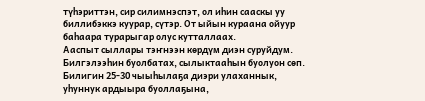түһэриттэн, сир силимнэспэт, ол иһин сааскы уу биллибэккэ куурар, сүтэр. От ыйын кураана ойуур баһаара турарыгар олус кутталлаах.
Ааспыт сыллары тэҥнээн көрдүм диэн суруйдум. Билгэлээһин буолбатах, сылыктааһын буолуон сөп. Билигин 25-30 чыыһылаҕа диэри улаханнык, уһуннук ардыыра буоллаҕына,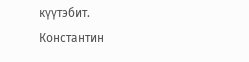күүтэбит.
Константин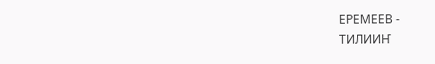ЕРЕМЕЕВ -
ТИЛИИҤ